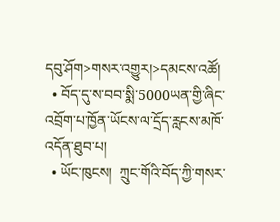དབུ་ཤོག>གསར་འགྱུར།>དམངས་འཚོ།
  • བོད་དུ་ས་བབ་སྨི་5000ཡན་གྱི་ཞིང་འབྲོག་པ་ཁྱོན་ཡོངས་ལ་དྲོད་རླངས་མཁོ་འདོན་ཐུབ་པ།
  • ཡོང་ཁུངས།  ཀྲུང་གོའི་བོད་ཀྱི་གསར་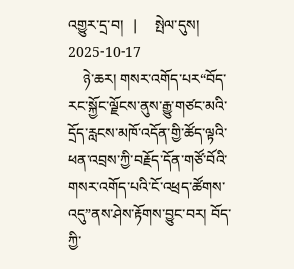འགྱུར་དྲ་བ།   |     སྤེལ་དུས།  2025-10-17
    ཉེ་ཆར། གསར་འགོད་པར“བོད་རང་སྐྱོང་ལྗོངས་ནུས་རྒྱུ་གཙང་མའི་དྲོད་རླངས་མཁོ་འདོན་གྱི་ཚོད་ལྟའི་ཕན་འབྲས་ཀྱི་བརྗོད་དོན་གཙོ་བོའི་གསར་འགོད་པའི་ངོ་འཕྲད་ཚོགས་འདུ”ནས་ཤེས་རྟོགས་བྱུང་བར། བོད་ཀྱི་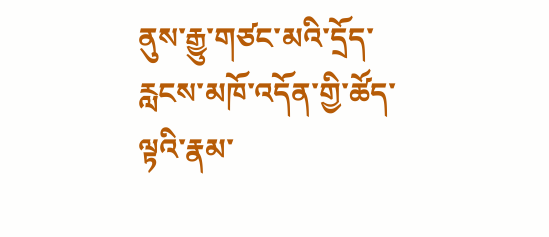ནུས་རྒྱུ་གཙང་མའི་དྲོད་རླངས་མཁོ་འདོན་གྱི་ཚོད་ལྟའི་རྣམ་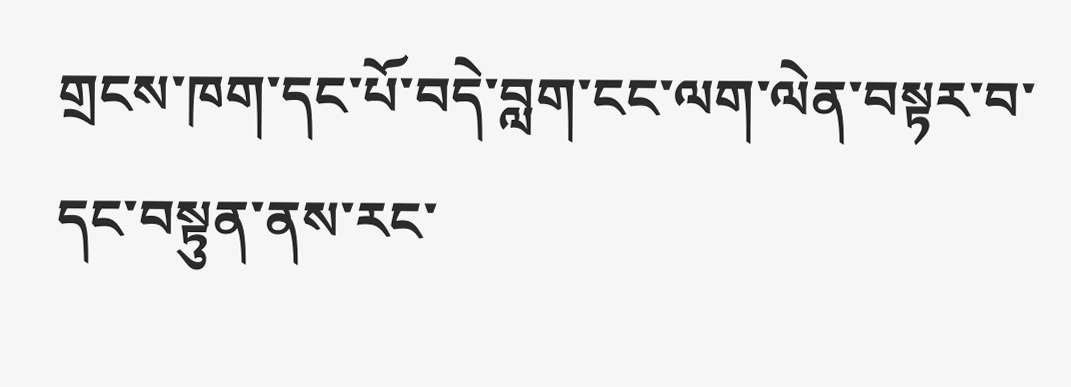གྲངས་ཁག་དང་པོ་བདེ་བླག་ངང་ལག་ལེན་བསྟར་བ་དང་བསྟུན་ནས་རང་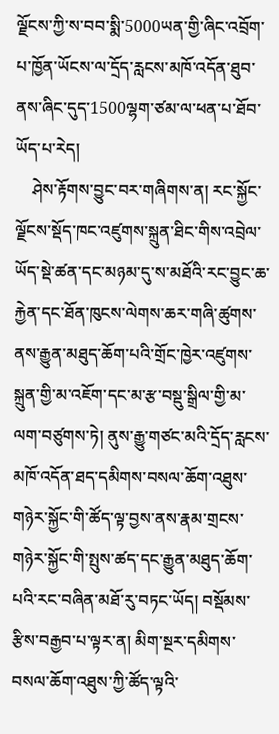ལྗོངས་ཀྱི་ས་བབ་སྨི་5000ཡན་གྱི་ཞིང་འབྲོག་པ་ཁྱོན་ཡོངས་ལ་དྲོད་རླངས་མཁོ་འདོན་ཐུབ་ནས་ཞིང་དུད་1500ལྷག་ཙམ་ལ་ཕན་པ་ཐོབ་ཡོད་པ་རེད།
    ཤེས་རྟོགས་བྱུང་བར་གཞིགས་ན། རང་སྐྱོང་ལྗོངས་སྡོད་ཁང་འཛུགས་སྐྲུན་ཐིང་གིས་འབྲེལ་ཡོད་སྡེ་ཚན་དང་མཉམ་དུ་ས་མཐོའི་རང་བྱུང་ཆ་རྐྱེན་དང་ཐོན་ཁུངས་ལེགས་ཆར་གཞི་ཚུགས་ནས་རྒྱུན་མཐུད་ཆོག་པའི་གྲོང་ཁྱེར་འཛུགས་སྐྲུན་གྱི་མ་འཇོག་དང་མ་རྩ་བསྡུ་སྒྲིལ་གྱི་མ་ལག་བཙུགས་ཏེ། ནུས་རྒྱུ་གཙང་མའི་དྲོད་རླངས་མཁོ་འདོན་ཐད་དམིགས་བསལ་ཆོག་འཐུས་གཉེར་སྐྱོང་གི་ཚོད་ལྟ་བྱས་ནས་རྣམ་གྲངས་གཉེར་སྐྱོང་གི་སྤུས་ཚད་དང་རྒྱུན་མཐུད་ཆོག་པའི་རང་བཞིན་མཐོ་རུ་བཏང་ཡོད། བསྡོམས་རྩིས་བརྒྱབ་པ་ལྟར་ན། མིག་སྔར་དམིགས་བསལ་ཆོག་འཐུས་ཀྱི་ཚོད་ལྟའི་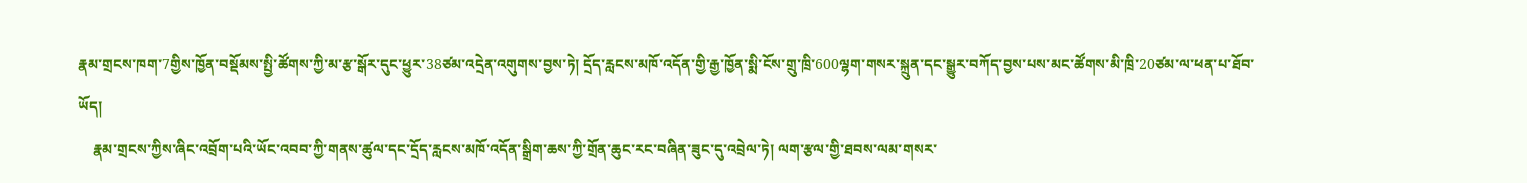རྣམ་གྲངས་ཁག་7གྱིས་ཁྱོན་བསྡོམས་སྤྱི་ཚོགས་ཀྱི་མ་རྩ་སྒོར་དུང་ཕྱུར་38ཙམ་འདྲེན་འགུགས་བྱས་ཏེ། དྲོད་རླངས་མཁོ་འདོན་གྱི་རྒྱ་ཁྱོན་སྨི་ངོས་གྲུ་ཁྲི་600ལྷག་གསར་སྐྲུན་དང་སྒྱུར་བཀོད་བྱས་པས་མང་ཚོགས་མི་ཁྲི་20ཙམ་ལ་ཕན་པ་ཐོབ་ཡོད།
    རྣམ་གྲངས་ཀྱིས་ཞིང་འབྲོག་པའི་ཡོང་འབབ་ཀྱི་གནས་ཚུལ་དང་དྲོད་རླངས་མཁོ་འདོན་སྒྲིག་ཆས་ཀྱི་གྲོན་ཆུང་རང་བཞིན་ཟུང་དུ་འབྲེལ་ཏེ། ལག་རྩལ་གྱི་ཐབས་ལམ་གསར་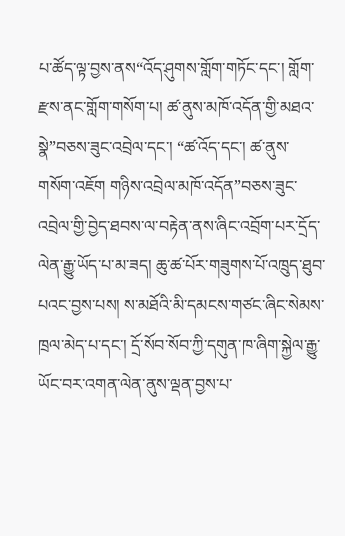པ་ཚོད་ལྟ་བྱས་ནས“འོད་ཤུགས་གློག་གཏོང་དང་། གློག་རྫས་ནང་གློག་གསོག་པ། ཚ་ནུས་མཁོ་འདོན་གྱི་མཐའ་སྣེ”བཅས་ཟུང་འབྲེལ་དང་། “ཚ་འོད་དང་། ཚ་ནུས་གསོག་འཇོག གཉིས་འབྲེལ་མཁོ་འདོན”བཅས་ཟུང་འབྲེལ་གྱི་བྱེད་ཐབས་ལ་བརྟེན་ནས་ཞིང་འབྲོག་པར་དྲོད་ལེན་རྒྱུ་ཡོད་པ་མ་ཟད། ཆུ་ཚ་པོར་གཟུགས་པོ་འཁྲུད་ཐུབ་པའང་བྱས་པས། ས་མཐོའི་མི་དམངས་གཙང་ཞིང་སེམས་ཁྲལ་མེད་པ་དང་། དྲོ་སོབ་སོབ་ཀྱི་དགུན་ཁ་ཞིག་སྐྱེལ་རྒྱུ་ཡོང་བར་འགན་ལེན་ནུས་ལྡན་བྱས་པ་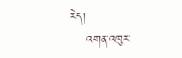རེད།
    འགན་འཁུར་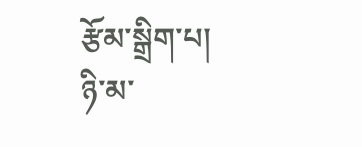རྩོམ་སྒྲིག་པ། ཉི་མ་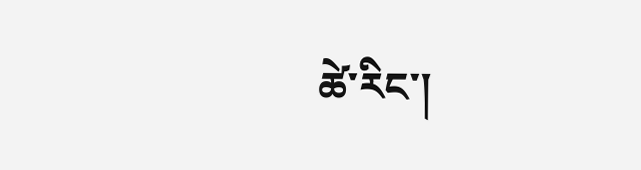ཚེ་རིང་།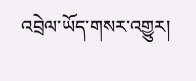འབྲེལ་ཡོད་གསར་འགྱུར།